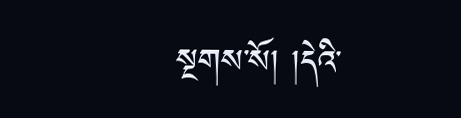སྔགས་སོ། །དེའི་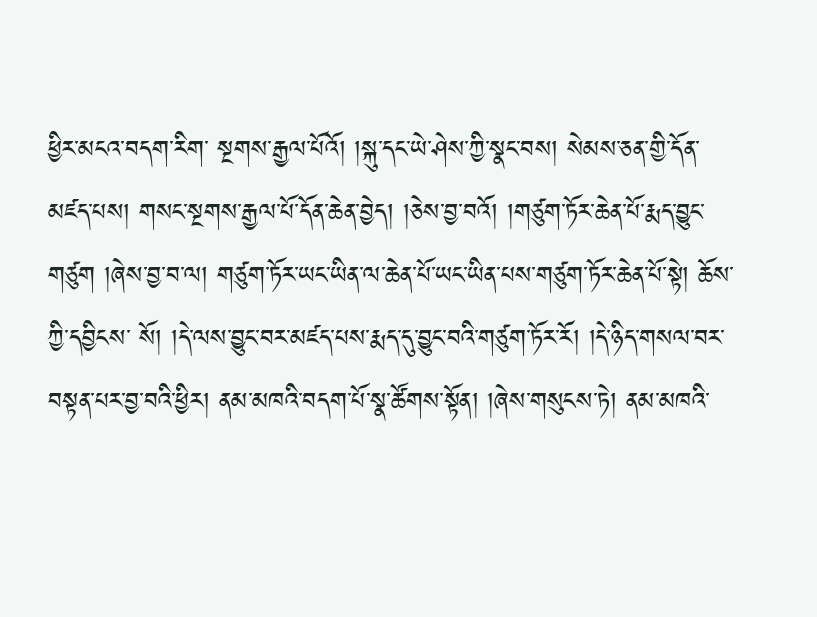ཕྱིར་མངའ་བདག་རིག་ སྔགས་རྒྱལ་པོའོ། །སྐུ་དང་ཡེ་ཤེས་ཀྱི་སྣང་བས། སེམས་ཅན་གྱི་དོན་མཛད་པས། གསང་སྔགས་རྒྱལ་པོ་དོན་ཆེན་བྱེད། །ཅེས་བྱ་བའོ། །གཙུག་ཏོར་ཆེན་པོ་རྨད་བྱུང་གཙུག །ཞེས་བྱ་བ་ལ། གཙུག་ཏོར་ཡང་ཡིན་ལ་ཆེན་པོ་ཡང་ཡིན་པས་གཙུག་ཏོར་ཆེན་པོ་སྟེ། ཆོས་ཀྱི་དབྱིངས་ སོ། །དེ་ལས་བྱུང་བར་མཛད་པས་རྨད་དུ་བྱུང་བའི་གཙུག་ཏོར་རོ། །དེ་ཉིད་གསལ་བར་བསྟན་པར་བྱ་བའི་ཕྱིར། ནམ་མཁའི་བདག་པོ་སྣ་ཚོགས་སྟོན། །ཞེས་གསུངས་ཏེ། ནམ་མཁའི་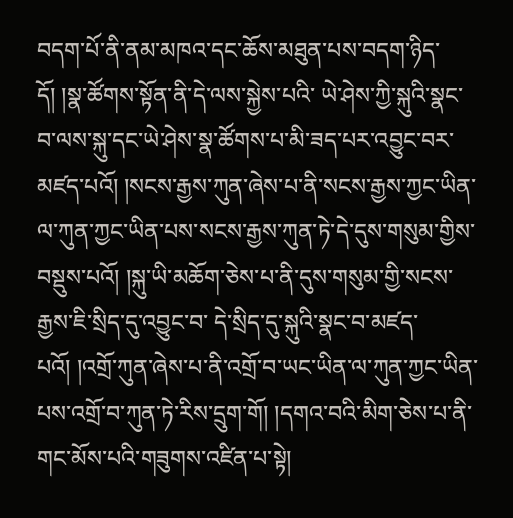བདག་པོ་ནི་ནམ་མཁའ་དང་ཆོས་མཐུན་པས་བདག་ཉིད་དོ། །སྣ་ཚོགས་སྟོན་ནི་དེ་ལས་སྐྱེས་པའི་ ཡེ་ཤེས་ཀྱི་སྐུའི་སྣང་བ་ལས་སྐུ་དང་ཡེ་ཤེས་སྣ་ཚོགས་པ་མི་ཟད་པར་འབྱུང་བར་མཛད་པའོ། །སངས་རྒྱས་ཀུན་ཞེས་པ་ནི་སངས་རྒྱས་ཀྱང་ཡིན་ལ་ཀུན་ཀྱང་ཡིན་པས་སངས་རྒྱས་ཀུན་ཏེ་དེ་དུས་གསུམ་གྱིས་བསྡུས་པའོ། །སྐུ་ཡི་མཆོག་ཅེས་པ་ནི་དུས་གསུམ་གྱི་སངས་རྒྱས་ཇི་སྲིད་དུ་འབྱུང་བ་ དེ་སྲིད་དུ་སྐུའི་སྣང་བ་མཛད་པའོ། །འགྲོ་ཀུན་ཞེས་པ་ནི་འགྲོ་བ་ཡང་ཡིན་ལ་ཀུན་ཀྱང་ཡིན་པས་འགྲོ་བ་ཀུན་ཏེ་རིས་དྲུག་གོ། །དགའ་བའི་མིག་ཅེས་པ་ནི་གང་མོས་པའི་གཟུགས་འཛིན་པ་སྟེ།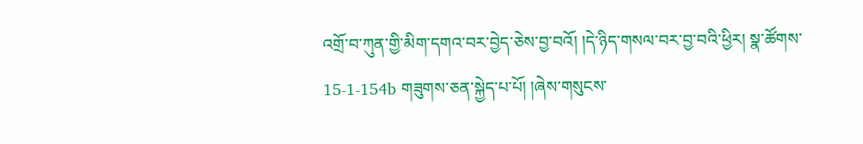འགྲོ་བ་ཀུན་གྱི་མིག་དགའ་བར་བྱེད་ཅེས་བྱ་བའོ། །དེ་ཉིད་གསལ་བར་བྱ་བའི་ཕྱིར། སྣ་ཚོགས་ 15-1-154b གཟུགས་ཅན་སྐྱེད་པ་པོ། །ཞེས་གསུངས་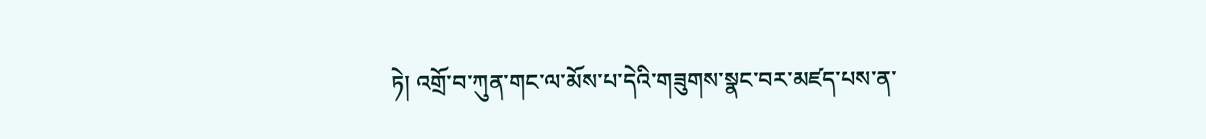ཏེ། འགྲོ་བ་ཀུན་གང་ལ་མོས་པ་དེའི་གཟུགས་སྣང་བར་མཛད་པས་ན་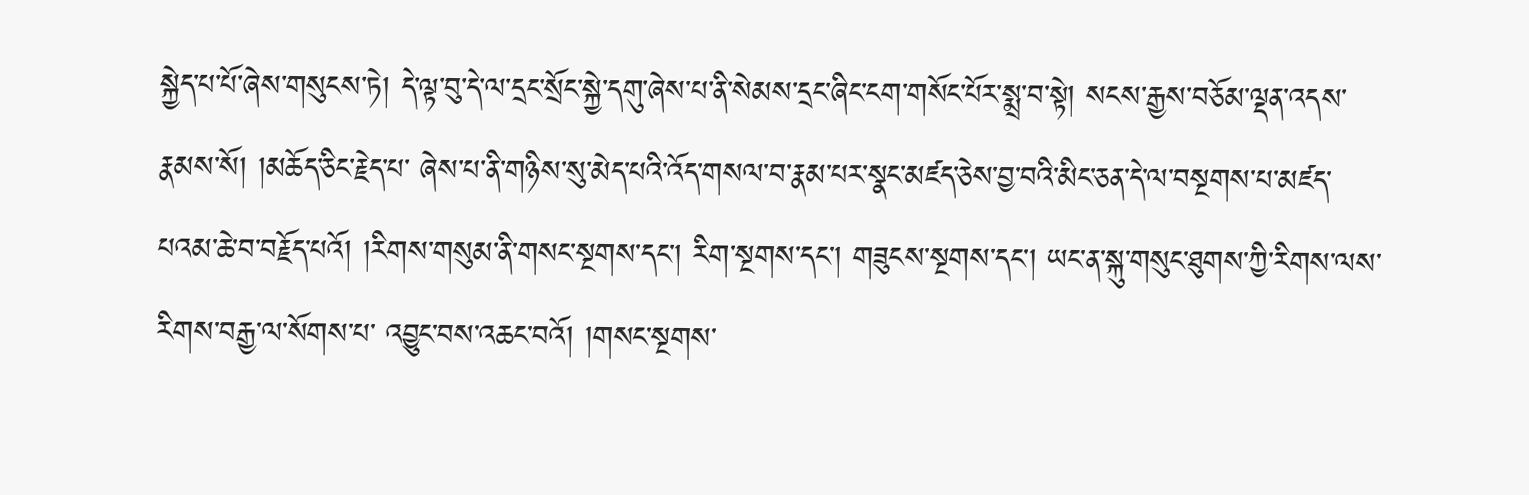སྐྱེད་པ་པོ་ཞེས་གསུངས་ཏེ། དེ་ལྟ་བུ་དེ་ལ་དྲང་སྲོང་སྐྱེ་དགུ་ཞེས་པ་ནི་སེམས་དྲང་ཞིང་ངག་གསོང་པོར་སྨྲ་བ་སྟེ། སངས་རྒྱས་བཅོམ་ལྡན་འདས་རྣམས་སོ། །མཆོད་ཅིང་རྗེད་པ་ ཞེས་པ་ནི་གཉིས་སུ་མེད་པའི་འོད་གསལ་བ་རྣམ་པར་སྣང་མཛད་ཅེས་བྱ་བའི་མིང་ཅན་དེ་ལ་བསྔགས་པ་མཛད་པའམ་ཆེ་བ་བརྗོད་པའོ། །རིགས་གསུམ་ནི་གསང་སྔགས་དང་། རིག་སྔགས་དང་། གཟུངས་སྔགས་དང་། ཡང་ན་སྐུ་གསུང་ཐུགས་ཀྱི་རིགས་ལས་རིགས་བརྒྱ་ལ་སོགས་པ་ འབྱུང་བས་འཆང་བའོ། །གསང་སྔགས་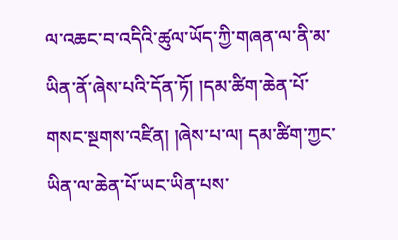ལ་འཆང་བ་འདིའི་ཚུལ་ཡོད་ཀྱི་གཞན་ལ་ནི་མ་ཡིན་ནོ་ཞེས་པའི་དོན་ཏོ། །དམ་ཚིག་ཆེན་པོ་གསང་སྔགས་འཛིན། །ཞེས་པ་ལ། དམ་ཚིག་ཀྱང་ཡིན་ལ་ཆེན་པོ་ཡང་ཡིན་པས་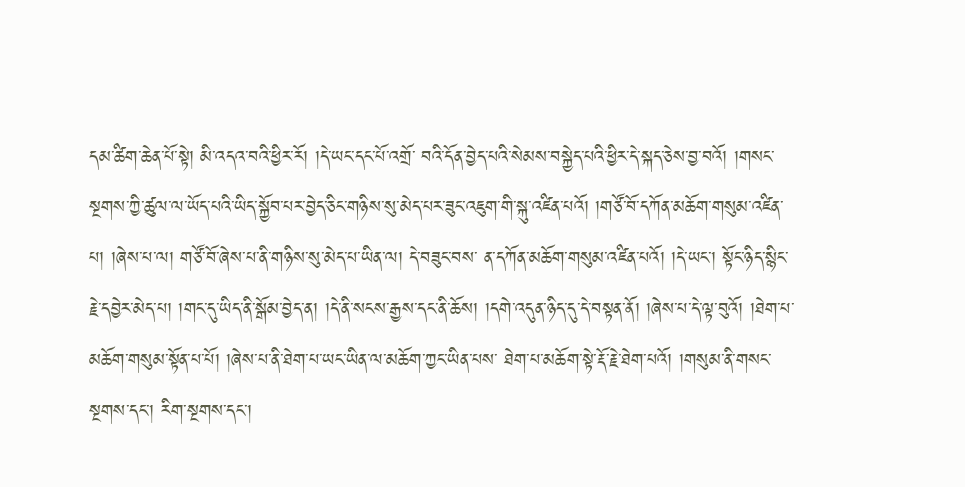དམ་ཚིག་ཆེན་པོ་སྟེ། མི་འདའ་བའི་ཕྱིར་རོ། །དེ་ཡང་དང་པོ་འགྲོ་ བའི་དོན་བྱེད་པའི་སེམས་བསྐྱེད་པའི་ཕྱིར་དེ་སྐད་ཅེས་བྱ་བའོ། །གསང་སྔགས་ཀྱི་ཚུལ་ལ་ཡོད་པའི་ཡིད་སྐྱོབ་པར་བྱེད་ཅིང་གཉིས་སུ་མེད་པར་ཟུང་འཇུག་གི་སྐུ་འཛིན་པའོ། །གཙོ་བོ་དཀོན་མཆོག་གསུམ་འཛིན་པ། །ཞེས་པ་ལ། གཙོ་བོ་ཞེས་པ་ནི་གཉིས་སུ་མེད་པ་ཡིན་ལ། དེ་བཟུང་བས་ ན་དཀོན་མཆོག་གསུམ་འཛིན་པའོ། །དེ་ཡང་། སྟོང་ཉིད་སྙིང་རྗེ་དབྱེར་མེད་པ། །གང་དུ་ཡིད་ནི་སྒོམ་བྱེད་ན། །དེ་ནི་སངས་རྒྱས་དང་ནི་ཆོས། །དགེ་འདུན་ཉིད་དུ་དེ་བསྟན་ནོ། །ཞེས་པ་དེ་ལྟ་བུའོ། །ཐེག་པ་མཆོག་གསུམ་སྟོན་པ་པོ། །ཞེས་པ་ནི་ཐེག་པ་ཡང་ཡིན་ལ་མཆོག་ཀྱང་ཡིན་པས་ ཐེག་པ་མཆོག་སྟེ་རྡོ་རྗེ་ཐེག་པའོ། །གསུམ་ནི་གསང་སྔགས་དང་། རིག་སྔགས་དང་།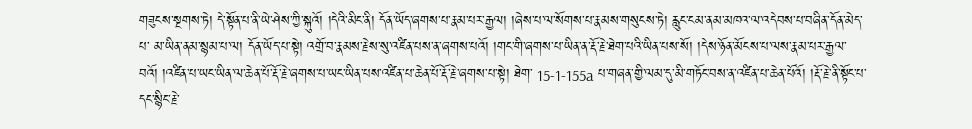གཟུངས་སྔགས་ཏེ། དེ་སྟོན་པ་ནི་ཡེ་ཤེས་ཀྱི་སྐུའོ། །དེའི་མིང་ནི། དོན་ཡོད་ཞགས་པ་རྣམ་པར་རྒྱལ། །ཞེས་པ་ལ་སོགས་པ་རྣམས་གསུངས་ཏེ། རླུང་ངམ་ནམ་མཁའ་ལ་འདེབས་པ་བཞིན་དོན་མེད་པ་ མ་ཡིན་ནམ་སྙམ་པ་ལ། དོན་ཡོད་པ་སྟེ། འགྲོ་བ་རྣམས་རྗེས་སུ་འཛིན་པས་ན་ཞགས་པའོ། །གང་གི་ཞགས་པ་ཡིན་ན་རྡོ་རྗེ་ཐེག་པའི་ཡིན་པས་སོ། །དེས་ཉོན་མོངས་པ་ལས་རྣམ་པར་རྒྱལ་བའོ། །འཛིན་པ་ཡང་ཡིན་ལ་ཆེན་པོ་རྡོ་རྗེ་ཞགས་པ་ཡང་ཡིན་པས་འཛིན་པ་ཆེན་པོ་རྡོ་རྗེ་ཞགས་པ་སྟེ། ཐེག་ 15-1-155a པ་གཞན་གྱི་ལམ་དུ་མི་གཏོང་བས་ན་འཛིན་པ་ཆེན་པོའོ། །རྡོ་རྗེ་ནི་སྟོང་པ་དང་སྙིང་རྗེ་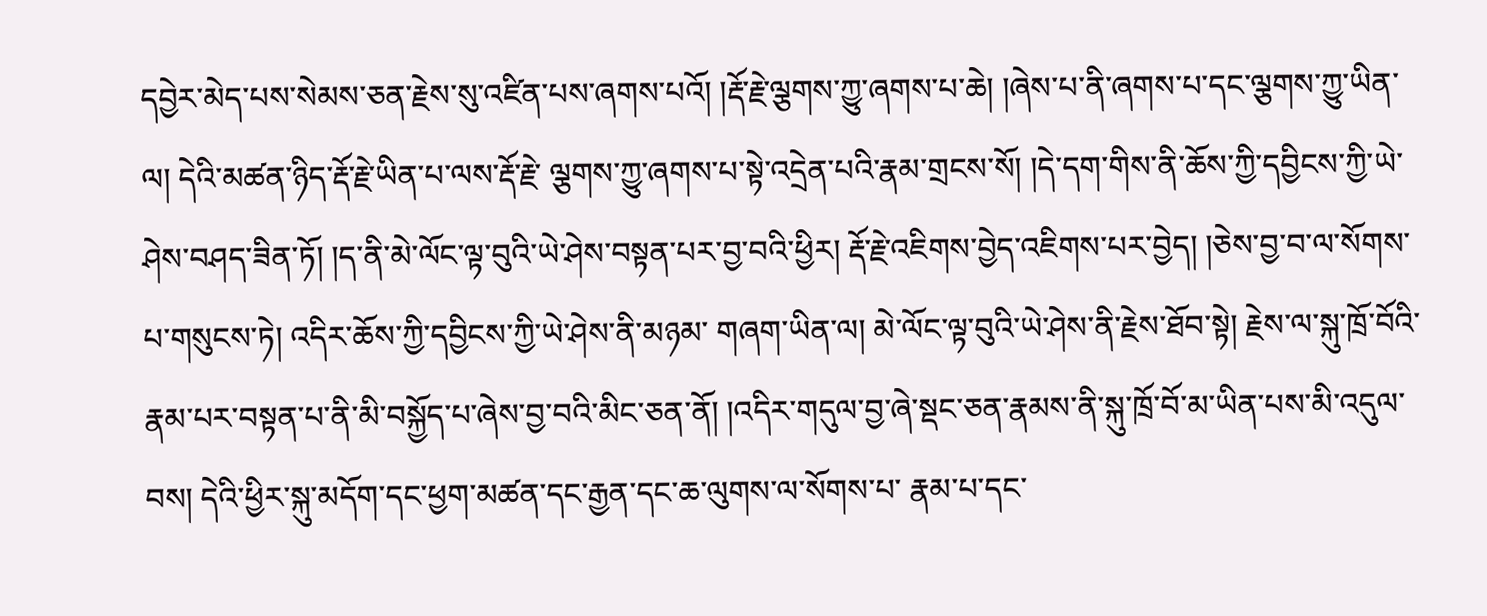དབྱེར་མེད་པས་སེམས་ཅན་རྗེས་སུ་འཛིན་པས་ཞགས་པའོ། །རྡོ་རྗེ་ལྕགས་ཀྱུ་ཞགས་པ་ཆེ། །ཞེས་པ་ནི་ཞགས་པ་དང་ལྕགས་ཀྱུ་ཡིན་ལ། དེའི་མཚན་ཉིད་རྡོ་རྗེ་ཡིན་པ་ལས་རྡོ་རྗེ་ ལྕགས་ཀྱུ་ཞགས་པ་སྟེ་འདྲེན་པའི་རྣམ་གྲངས་སོ། །དེ་དག་གིས་ནི་ཆོས་ཀྱི་དབྱིངས་ཀྱི་ཡེ་ཤེས་བཤད་ཟིན་ཏོ། །ད་ནི་མེ་ལོང་ལྟ་བུའི་ཡེ་ཤེས་བསྟན་པར་བྱ་བའི་ཕྱིར། རྡོ་རྗེ་འཇིགས་བྱེད་འཇིགས་པར་བྱེད། །ཅེས་བྱ་བ་ལ་སོགས་པ་གསུངས་ཏེ། འདིར་ཆོས་ཀྱི་དབྱིངས་ཀྱི་ཡེ་ཤེས་ནི་མཉམ་ གཞག་ཡིན་ལ། མེ་ལོང་ལྟ་བུའི་ཡེ་ཤེས་ནི་རྗེས་ཐོབ་སྟེ། རྗེས་ལ་སྐུ་ཁྲོ་བོའི་རྣམ་པར་བསྟན་པ་ནི་མི་བསྐྱོད་པ་ཞེས་བྱ་བའི་མིང་ཅན་ནོ། །འདིར་གདུལ་བྱ་ཞེ་སྡང་ཅན་རྣམས་ནི་སྐུ་ཁྲོ་བོ་མ་ཡིན་པས་མི་འདུལ་བས། དེའི་ཕྱིར་སྐུ་མདོག་དང་ཕྱག་མཚན་དང་རྒྱན་དང་ཆ་ལུགས་ལ་སོགས་པ་ རྣམ་པ་དང་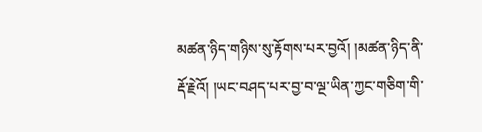མཚན་ཉིད་གཉིས་སུ་རྟོགས་པར་བྱའོ། །མཚན་ཉིད་ནི་རྡོ་རྗེའོ། །ཡང་བཤད་པར་བྱ་བ་ལྔ་ཡིན་ཀྱང་གཅིག་གི་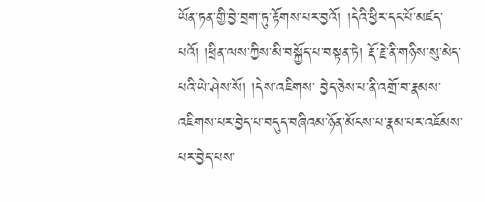ཡོན་ཏན་གྱི་བྱེ་བྲག་ཏུ་རྟོགས་པར་བྱའོ། །དེའི་ཕྱིར་དང་པོ་མཛད་པའོ། །ཕྲིན་ལས་ཀྱིས་མི་བསྐྱོད་པ་བསྟན་ཏེ། རྡོ་རྗེ་ནི་གཉིས་སུ་མེད་པའི་ཡེ་ཤེས་སོ། །དེས་འཇིགས་ བྱེད་ཅེས་པ་ནི་འགྲོ་བ་རྣམས་འཇིགས་པར་བྱེད་པ་བདུད་བཞིའམ་ཉོན་མོངས་པ་རྣམ་པར་འཇོམས་པར་བྱེད་པས་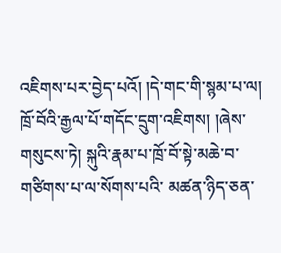འཇིགས་པར་བྱེད་པའོ། །དེ་གང་གི་སྙམ་པ་ལ། ཁྲོ་བོའི་རྒྱལ་པོ་གདོང་དྲུག་འཇིགས། །ཞེས་གསུངས་ཏེ། སྐུའི་རྣམ་པ་ཁྲོ་བོ་སྟེ་མཆེ་བ་གཙིགས་པ་ལ་སོགས་པའི་ མཚན་ཉིད་ཅན་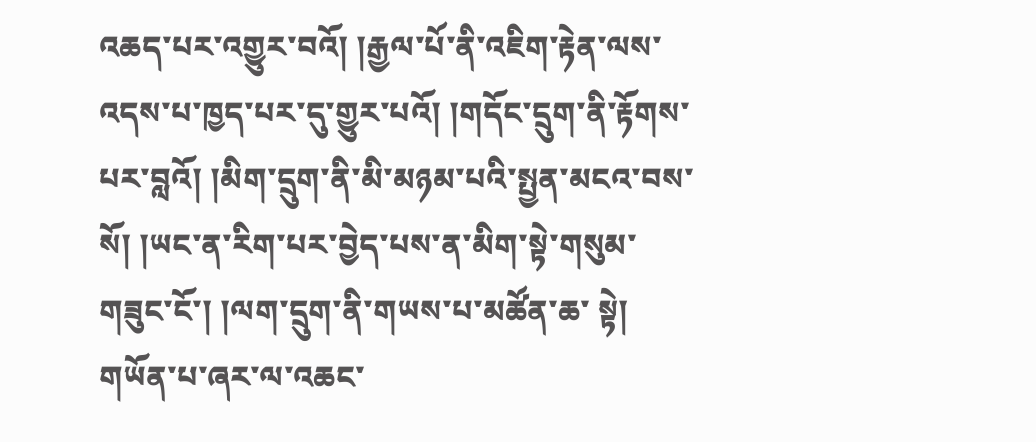འཆད་པར་འགྱུར་བའོ། །རྒྱལ་པོ་ནི་འཇིག་རྟེན་ལས་འདས་པ་ཁྱད་པར་དུ་གྱུར་པའོ། །གདོང་དྲུག་ནི་རྟོགས་པར་བླའོ། །མིག་དྲུག་ནི་མི་མཉམ་པའི་སྤྱན་མངའ་བས་སོ། །ཡང་ན་རིག་པར་བྱེད་པས་ན་མིག་སྟེ་གསུམ་གཟུང་ངོ་། །ལག་དྲུག་ནི་གཡས་པ་མཚོན་ཆ་ སྟེ། གཡོན་པ་ཞར་ལ་འཆང་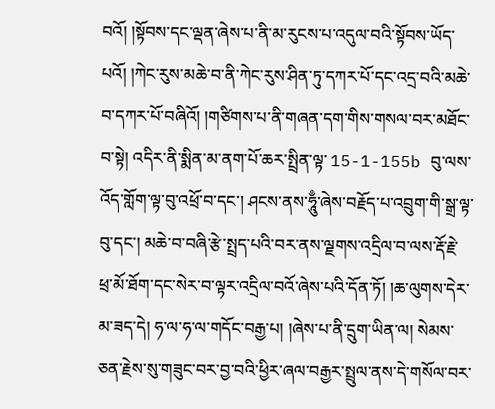བའོ། །སྟོབས་དང་ལྡན་ཞེས་པ་ནི་མ་རུངས་པ་འདུལ་བའི་སྟོབས་ཡོད་པའོ། །ཀེང་རུས་མཆེ་བ་ནི་ཀེང་རུས་ཤིན་ཏུ་དཀར་པོ་དང་འདྲ་བའི་མཆེ་བ་དཀར་པོ་བཞིའོ། །གཙིགས་པ་ནི་གཞན་དག་གིས་གསལ་བར་མཐོང་བ་སྟེ། འདིར་ནི་སྨིན་མ་ནག་པོ་ཆར་སྤྲིན་ལྟ་ 15-1-155b བུ་ལས་འོད་གློག་ལྟ་བུ་འཕྲོ་བ་དང་། ཤངས་ནས་ཧཱུྃ་ཞེས་བརྗོད་པ་འབྲུག་གི་སྒྲ་ལྟ་བུ་དང་། མཆེ་བ་བཞི་རྩེ་སྤྲད་པའི་བར་ནས་ལྗགས་འདྲིལ་བ་ལས་རྡོ་རྗེ་ཕྲ་མོ་ཐོག་དང་སེར་བ་ལྟར་འདྲིལ་བའོ་ཞེས་པའི་དོན་ཏོ། །ཆ་ལུགས་དེར་མ་ཟད་དེ། ཧ་ལ་ཧ་ལ་གདོང་བརྒྱ་པ། །ཞེས་པ་ནི་དྲུག་ཡིན་ལ། སེམས་ ཅན་རྗེས་སུ་གཟུང་བར་བྱ་བའི་ཕྱིར་ཞལ་བརྒྱར་སྤྲུལ་ནས་དེ་གསོལ་བར་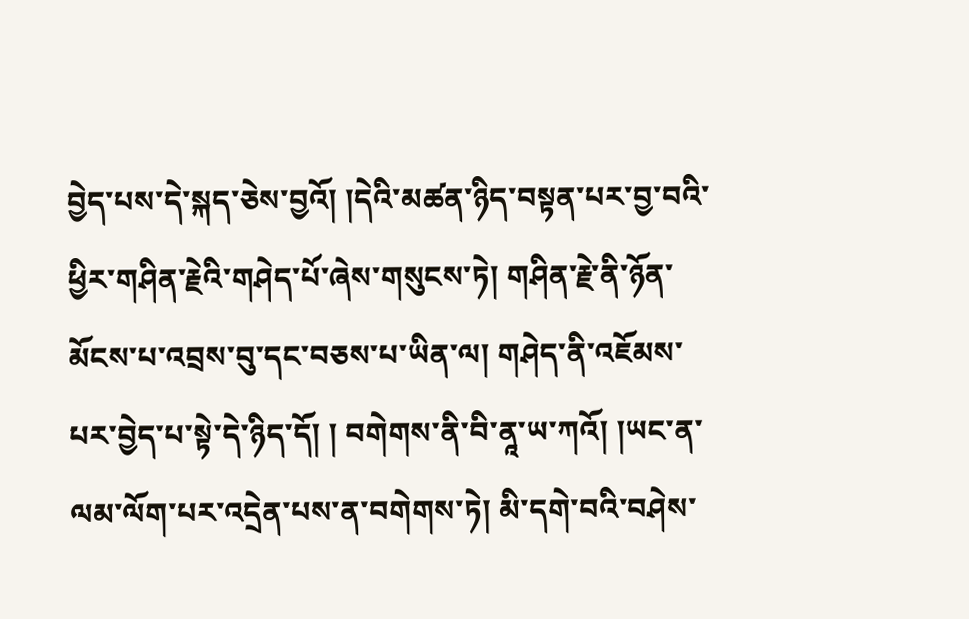བྱེད་པས་དེ་སྐད་ཅེས་བྱའོ། །དེའི་མཚན་ཉིད་བསྟན་པར་བྱ་བའི་ཕྱིར་གཤིན་རྗེའི་གཤེད་པོ་ཞེས་གསུངས་ཏེ། གཤིན་རྗེ་ནི་ཉོན་མོངས་པ་འབྲས་བུ་དང་བཅས་པ་ཡིན་ལ། གཤེད་ནི་འཇོམས་པར་བྱེད་པ་སྟེ་དེ་ཉིད་དོ། ། བགེགས་ནི་བི་ནཱ་ཡ་ཀའོ། །ཡང་ན་ལམ་ལོག་པར་འདྲེན་པས་ན་བགེགས་ཏེ། མི་དགེ་བའི་བཤེས་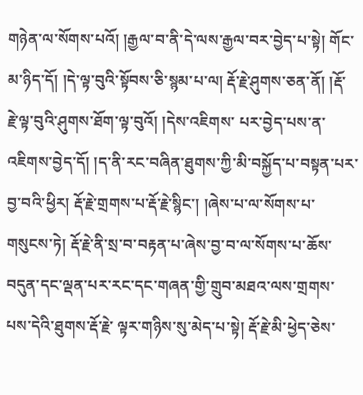གཉེན་ལ་སོགས་པའོ། །རྒྱལ་བ་ནི་དེ་ལས་རྒྱལ་བར་བྱེད་པ་སྟེ། གོང་མ་ཉིད་དོ། །དེ་ལྟ་བུའི་སྟོབས་ཅི་སྙམ་པ་ལ། རྡོ་རྗེ་ཤུགས་ཅན་ནོ། །རྡོ་རྗེ་ལྟ་བུའི་ཤུགས་ཐོག་ལྟ་བུའོ། །དེས་འཇིགས་ པར་བྱེད་པས་ན་འཇིགས་བྱེད་དོ། །ད་ནི་རང་བཞིན་ཐུགས་ཀྱི་མི་བསྐྱོད་པ་བསྟན་པར་བྱ་བའི་ཕྱིར། རྡོ་རྗེ་གྲགས་པ་རྡོ་རྗེ་སྙིང་། །ཞེས་པ་ལ་སོགས་པ་གསུངས་ཏེ། རྡོ་རྗེ་ནི་སྲ་བ་བརྟན་པ་ཞེས་བྱ་བ་ལ་སོགས་པ་ཆོས་བདུན་དང་ལྡན་པར་རང་དང་གཞན་གྱི་གྲུབ་མཐའ་ལས་གྲགས་པས་དེའི་ཐུགས་རྡོ་རྗེ་ ལྟར་གཉིས་སུ་མེད་པ་སྟེ། རྡོ་རྗེ་མི་ཕྱེད་ཅེས་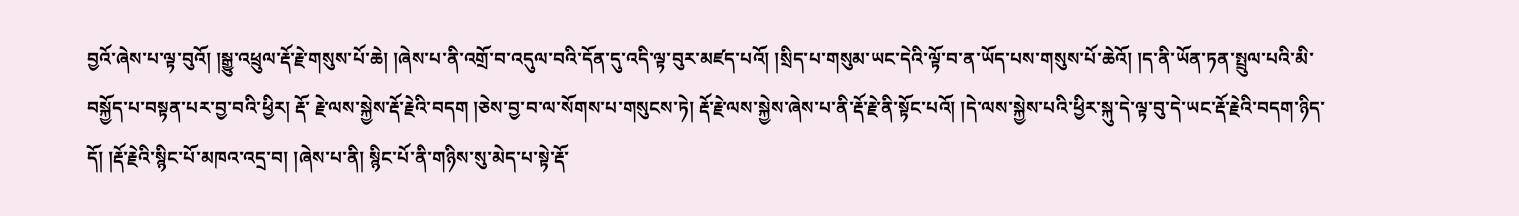བྱའོ་ཞེས་པ་ལྟ་བུའོ། །སྒྱུ་འཕྲུལ་རྡོ་རྗེ་གསུས་པོ་ཆེ། །ཞེས་པ་ནི་འགྲོ་བ་འདུལ་བའི་དོན་དུ་འདི་ལྟ་བུར་མཛད་པའོ། །སྲིད་པ་གསུམ་ཡང་དེའི་ལྟོ་བ་ན་ཡོད་པས་གསུས་པོ་ཆེའོ། །ད་ནི་ཡོན་ཏན་སྤྲུལ་པའི་མི་བསྐྱོད་པ་བསྟན་པར་བྱ་བའི་ཕྱིར། རྡོ་ རྗེ་ལས་སྐྱེས་རྡོ་རྗེའི་བདག །ཅེས་བྱ་བ་ལ་སོགས་པ་གསུངས་ཏེ། རྡོ་རྗེ་ལས་སྐྱེས་ཞེས་པ་ནི་རྡོ་རྗེ་ནི་སྟོང་པའོ། །དེ་ལས་སྐྱེས་པའི་ཕྱིར་སྐུ་དེ་ལྟ་བུ་དེ་ཡང་རྡོ་རྗེའི་བདག་ཉིད་དོ། །རྡོ་རྗེའི་སྙིང་པོ་མཁའ་འདྲ་བ། །ཞེས་པ་ནི། སྙིང་པོ་ནི་གཉིས་སུ་མེད་པ་སྟེ་རྡོ་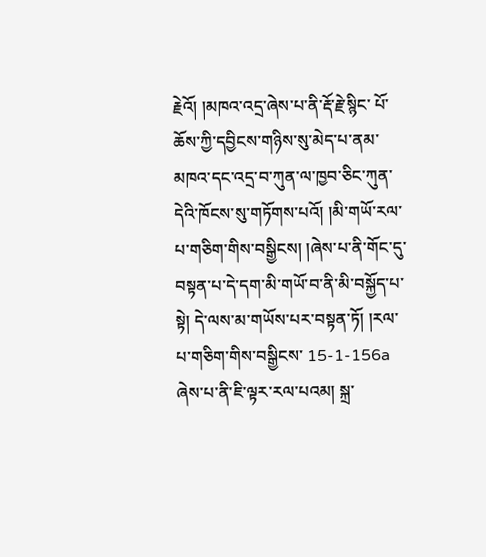རྗེའོ། །མཁའ་འདྲ་ཞེས་པ་ནི་རྡོ་རྗེ་སྙིང་ པོ་ཆོས་ཀྱི་དབྱིངས་གཉིས་སུ་མེད་པ་ནམ་མཁའ་དང་འདྲ་བ་ཀུན་ལ་ཁྱབ་ཅིང་ཀུན་དེའི་ཁོངས་སུ་གཏོགས་པའོ། །མི་གཡོ་རལ་པ་གཅིག་གིས་བསྒྱིངས། །ཞེས་པ་ནི་གོང་དུ་བསྟན་པ་དེ་དག་མི་གཡོ་བ་ནི་མི་བསྐྱོད་པ་སྟེ། དེ་ལས་མ་གཡོས་པར་བསྟན་ཏོ། །རལ་པ་གཅིག་གིས་བསྒྱིངས་ 15-1-156a ཞེས་པ་ནི་ཇི་ལྟར་རལ་པའམ། སྐྲ་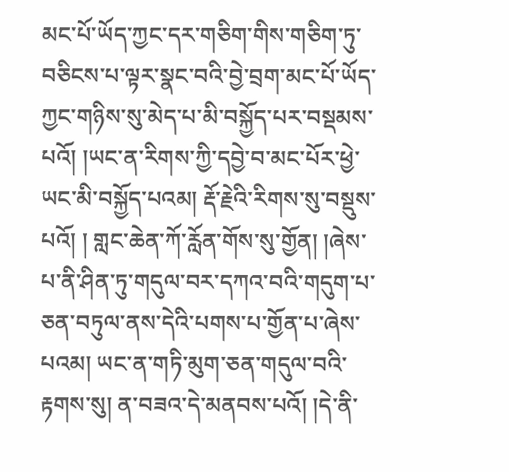མང་པོ་ཡོད་ཀྱང་དར་གཅིག་གིས་གཅིག་ཏུ་བཅིངས་པ་ལྟར་སྣང་བའི་བྱེ་བྲག་མང་པོ་ཡོད་ཀྱང་གཉིས་སུ་མེད་པ་མི་བསྐྱོད་པར་བསྡམས་པའོ། །ཡང་ན་རིགས་ཀྱི་དབྱེ་བ་མང་པོར་ཕྱེ་ཡང་མི་བསྐྱོད་པའམ། རྡོ་རྗེའི་རིགས་སུ་བསྡུས་པའོ། ། གླང་ཆེན་ཀོ་རློན་གོས་སུ་གྱོན། །ཞེས་པ་ནི་ཤིན་ཏུ་གདུལ་བར་དཀའ་བའི་གདུག་པ་ཅན་བཏུལ་ནས་དེའི་པགས་པ་གྱོན་པ་ཞེས་པའམ། ཡང་ན་གཏི་མུག་ཅན་གདུལ་བའི་རྟགས་སུ། ན་བཟའ་དེ་མནབས་པའོ། །དེ་ནི་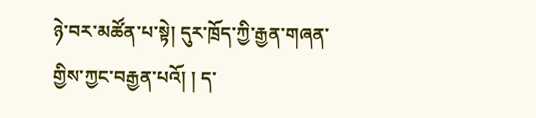ཉེ་བར་མཚོན་པ་སྟེ། དུར་ཁྲོད་ཀྱི་རྒྱན་གཞན་གྱིས་ཀྱང་བརྒྱན་པའོ། ། ད་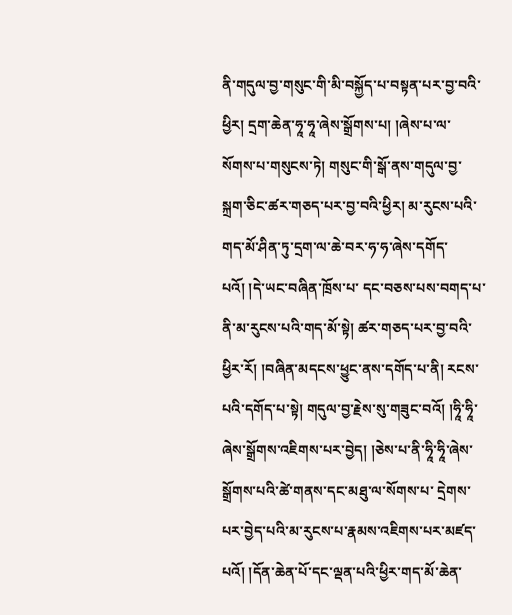ནི་གདུལ་བྱ་གསུང་གི་མི་བསྐྱོད་པ་བསྟན་པར་བྱ་བའི་ཕྱིར། དྲག་ཆེན་ཧཱ་ཧཱ་ཞེས་སྒྲོགས་པ། །ཞེས་པ་ལ་སོགས་པ་གསུངས་ཏེ། གསུང་གི་སྒོ་ནས་གདུལ་བྱ་སྐྲག་ཅིང་ཚར་གཅད་པར་བྱ་བའི་ཕྱིར། མ་རུངས་པའི་གད་མོ་ཤིན་ཏུ་དྲག་ལ་ཆེ་བར་ཧ་ཧ་ཞེས་དགོད་པའོ། །དེ་ཡང་བཞིན་ཁྲོས་པ་ དང་བཅས་པས་བགད་པ་ནི་མ་རུངས་པའི་གད་མོ་སྟེ། ཚར་གཅད་པར་བྱ་བའི་ཕྱིར་རོ། །བཞིན་མདངས་ཕྱུང་ནས་དགོད་པ་ནི། རངས་པའི་དགོད་པ་སྟེ། གདུལ་བྱ་རྗེས་སུ་གཟུང་བའོ། །ཧཱི་ཧཱི་ཞེས་སྒྲོགས་འཇིགས་པར་བྱེད། །ཅེས་པ་ནི་ཧཱི་ཧཱི་ཞེས་སྒྲོགས་པའི་ཚེ་གནས་དང་མཐུ་ལ་སོགས་པ་ དྲེགས་པར་བྱེད་པའི་མ་རུངས་པ་རྣམས་འཇིགས་པར་མཛད་པའོ། །དོན་ཆེན་པོ་དང་ལྡན་པའི་ཕྱིར་གད་མོ་ཆེན་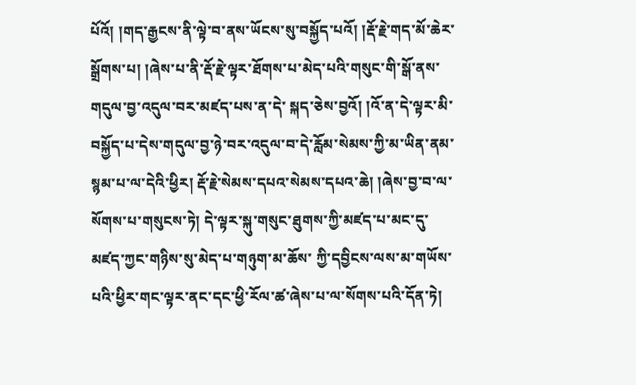པོའོ། །གད་རྒྱངས་ནི་ལྟེ་བ་ནས་ཡོངས་སུ་བསྐྱོད་པའོ། །རྡོ་རྗེ་གད་མོ་ཆེར་སྒྲོགས་པ། །ཞེས་པ་ནི་རྡོ་རྗེ་ལྟར་ཐོགས་པ་མེད་པའི་གསུང་གི་སྒོ་ནས་གདུལ་བྱ་འདུལ་བར་མཛད་པས་ན་དེ་ སྐད་ཅེས་བྱའོ། །འོ་ན་དེ་ལྟར་མི་བསྐྱོད་པ་དེས་གདུལ་བྱ་ཉེ་བར་འདུལ་བ་དེ་རློམ་སེམས་ཀྱི་མ་ཡིན་ནམ་སྙམ་པ་ལ་དེའི་ཕྱིར། རྡོ་རྗེ་སེམས་དཔའ་སེམས་དཔའ་ཆེ། །ཞེས་བྱ་བ་ལ་སོགས་པ་གསུངས་ཏེ། དེ་ལྟར་སྐུ་གསུང་ཐུགས་ཀྱི་མཛད་པ་མང་དུ་མཛད་ཀྱང་གཉིས་སུ་མེད་པ་གཉུག་མ་ཆོས་ ཀྱི་དབྱིངས་ལས་མ་གཡོས་པའི་ཕྱིར་གང་ལྟར་ནང་དང་ཕྱི་རོལ་ཚ་ཞེས་པ་ལ་སོགས་པའི་དོན་ཏེ།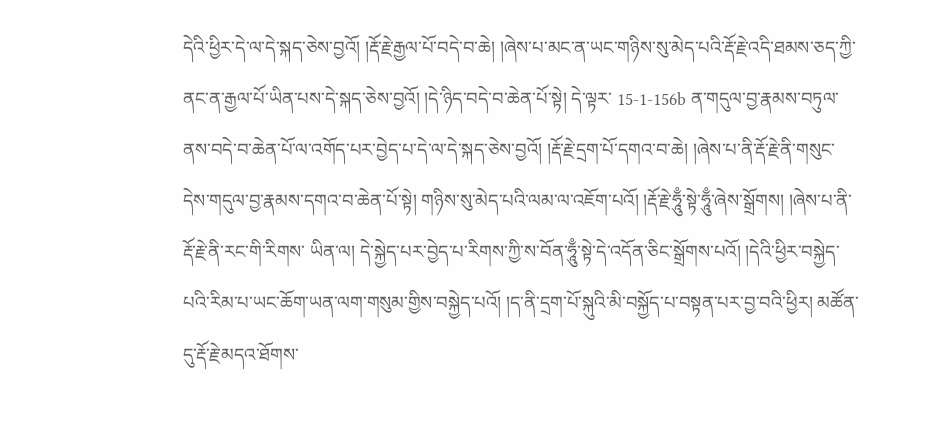དེའི་ཕྱིར་དེ་ལ་དེ་སྐད་ཅེས་བྱའོ། །རྡོ་རྗེ་རྒྱལ་པོ་བདེ་བ་ཆེ། །ཞེས་པ་མང་ན་ཡང་གཉིས་སུ་མེད་པའི་རྡོ་རྗེ་འདི་ཐམས་ཅད་ཀྱི་ནང་ན་རྒྱལ་པོ་ཡིན་པས་དེ་སྐད་ཅེས་བྱའོ། །དེ་ཉིད་བདེ་བ་ཆེན་པོ་སྟེ། དེ་ལྟར་ 15-1-156b ན་གདུལ་བྱ་རྣམས་བཏུལ་ནས་བདེ་བ་ཆེན་པོ་ལ་འགོད་པར་བྱེད་པ་དེ་ལ་དེ་སྐད་ཅེས་བྱའོ། །རྡོ་རྗེ་དྲག་པོ་དགའ་བ་ཆེ། །ཞེས་པ་ནི་རྡོ་རྗེ་ནི་གསུང་དེས་གདུལ་བྱ་རྣམས་དགའ་བ་ཆེན་པོ་སྟེ། གཉིས་སུ་མེད་པའི་ལམ་ལ་འཇོག་པའོ། །རྡོ་རྗེ་ཧཱུྃ་སྟེ་ཧཱུྃ་ཞེས་སྒྲོགས། །ཞེས་པ་ནི་རྡོ་རྗེ་ནི་རང་གི་རིགས་ ཡིན་ལ། དེ་སྐྱེད་པར་བྱེད་པ་རིགས་ཀྱི་ས་བོན་ཧཱུྃ་སྟེ་དེ་འདོན་ཅིང་སྒྲོགས་པའོ། །དེའི་ཕྱིར་བསྐྱེད་པའི་རིམ་པ་ཡང་ཆོག་ཡན་ལག་གསུམ་གྱིས་བསྐྱེད་པའོ། །ད་ནི་དྲག་པོ་སྐུའི་མི་བསྐྱོད་པ་བསྟན་པར་བྱ་བའི་ཕྱིར། མཚོན་དུ་རྡོ་རྗེ་མདའ་ཐོགས་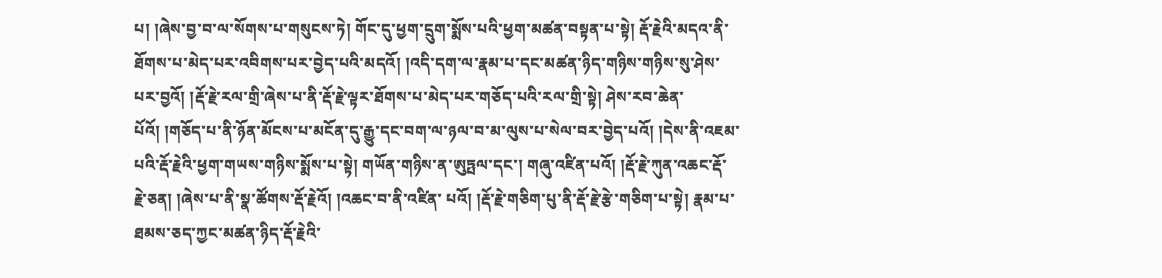པ། །ཞེས་བྱ་བ་ལ་སོགས་པ་གསུངས་ཏེ། གོང་དུ་ཕྱག་དྲུག་སྨོས་པའི་ཕྱག་མཚན་བསྟན་པ་སྟེ། རྡོ་རྗེའི་མདའ་ནི་ཐོགས་པ་མེད་པར་འབིགས་པར་བྱེད་པའི་མདའོ། །འདི་དག་ལ་རྣམ་པ་དང་མཚན་ཉིད་གཉིས་གཉིས་སུ་ཤེས་པར་བྱའོ། །རྡོ་རྗེ་རལ་གྲི་ཞེས་པ་ནི་རྡོ་རྗེ་ལྟར་ཐོགས་པ་མེད་པར་གཅོད་པའི་རལ་གྲི་སྟེ། ཤེས་རབ་ཆེན་ པོའོ། །གཅོད་པ་ནི་ཉོན་མོངས་པ་མངོན་དུ་རྒྱུ་དང་བག་ལ་ཉལ་བ་མ་ལུས་པ་སེལ་བར་བྱེད་པའོ། །དེས་ནི་འཇམ་པའི་རྡོ་རྗེའི་ཕྱག་གཡས་གཉིས་སྨོས་པ་སྟེ། གཡོན་གཉིས་ན་ཨུཏྤལ་དང་། གཞུ་འཛིན་པའོ། །རྡོ་རྗེ་ཀུན་འཆང་རྡོ་རྗེ་ཅན། །ཞེས་པ་ནི་སྣ་ཚོགས་རྡོ་རྗེའོ། །འཆང་བ་ནི་འཛིན་ པའོ། །རྡོ་རྗེ་གཅིག་པུ་ནི་རྡོ་རྗེ་རྩེ་གཅིག་པ་སྟེ། རྣམ་པ་ཐམས་ཅད་ཀྱང་མཚན་ཉིད་རྡོ་རྗེའི་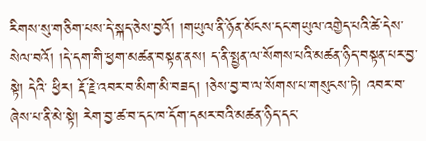རིགས་སུ་གཅིག་པས་དེ་སྐད་ཅེས་བྱའོ། །གཡུལ་ནི་ཉོན་མོངས་དང་གཡུལ་འགྱེད་པའི་ཚེ་དེས་སེལ་བའོ། །དེ་དག་གི་ཕྱག་མཚན་བསྟན་ནས། ད་ནི་སྤྱན་ལ་སོགས་པའི་མཚན་ཉིད་བསྟན་པར་བྱ་སྟེ། དེའི་ ཕྱིར། རྡོ་རྗེ་འབར་བ་མིག་མི་བཟད། །ཅེས་བྱ་བ་ལ་སོགས་པ་གསུངས་ཏེ། འབར་བ་ཞེས་པ་ནི་མེ་སྟེ། རེག་བྱ་ཚ་བ་དང་ཁ་དོག་དམར་བའི་མཚན་ཉིད་དང་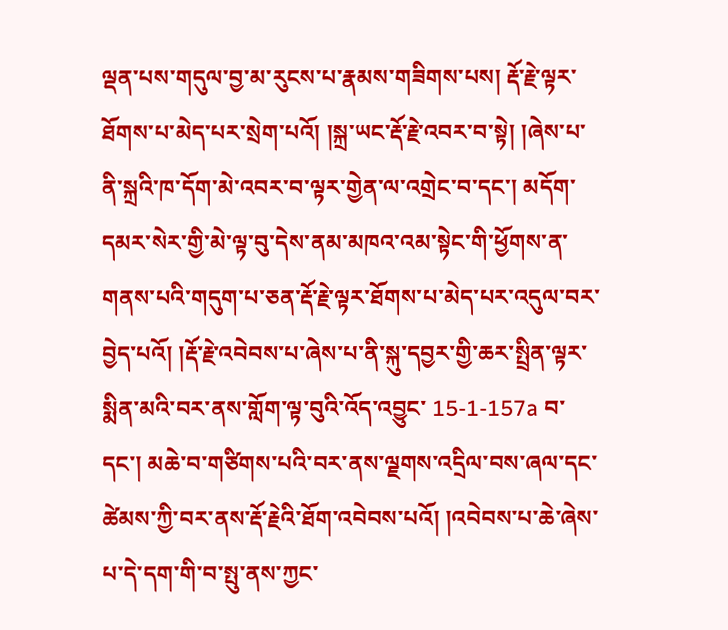ལྡན་པས་གདུལ་བྱ་མ་རུངས་པ་རྣམས་གཟིགས་པས། རྡོ་རྗེ་ལྟར་ཐོགས་པ་མེད་པར་སྲེག་པའོ། །སྐྲ་ཡང་རྡོ་རྗེ་འབར་བ་སྟེ། །ཞེས་པ་ ནི་སྐྲའི་ཁ་དོག་མེ་འབར་བ་ལྟར་གྱེན་ལ་འགྲེང་བ་དང་། མདོག་དམར་སེར་གྱི་མེ་ལྟ་བུ་དེས་ནམ་མཁའ་འམ་སྟེང་གི་ཕྱོགས་ན་གནས་པའི་གདུག་པ་ཅན་རྡོ་རྗེ་ལྟར་ཐོགས་པ་མེད་པར་འདུལ་བར་བྱེད་པའོ། །རྡོ་རྗེ་འབེབས་པ་ཞེས་པ་ནི་སྐུ་དབྱར་གྱི་ཆར་སྤྲིན་ལྟར་སྨིན་མའི་བར་ནས་གློག་ལྟ་བུའི་འོད་འབྱུང་ 15-1-157a བ་དང་། མཆེ་བ་གཙིགས་པའི་བར་ནས་ལྗགས་འདྲིལ་བས་ཞལ་དང་ཚེམས་ཀྱི་བར་ནས་རྡོ་རྗེའི་ཐོག་འབེབས་པའོ། །འབེབས་པ་ཆེ་ཞེས་པ་དེ་དག་གི་བ་སྤུ་ནས་ཀྱང་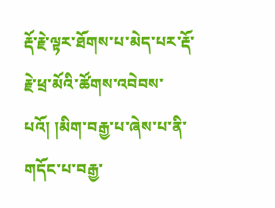རྡོ་རྗེ་ལྟར་ཐོགས་པ་མེད་པར་རྡོ་རྗེ་ཕྲ་མོའི་ཚོགས་འབེབས་པའོ། །མིག་བརྒྱ་པ་ཞེས་པ་ནི་གདོང་པ་བརྒྱ་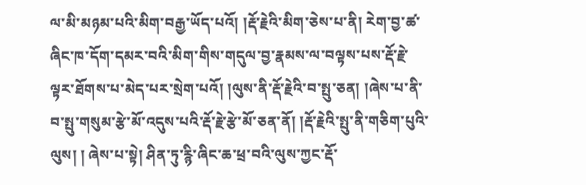ལ་མི་མཉམ་པའི་མིག་བརྒྱ་ཡོད་པའོ། །རྡོ་རྗེའི་མིག་ཅེས་པ་ནི། རེག་བྱ་ཚ་ཞིང་ཁ་དོག་དམར་བའི་མིག་གིས་གདུལ་བྱ་རྣམས་ལ་བལྟས་པས་རྡོ་རྗེ་ལྟར་ཐོགས་པ་མེད་པར་སྲེག་པའོ། །ལུས་ནི་རྡོ་རྗེའི་བ་སྤུ་ཅན། །ཞེས་པ་ནི་བ་སྤུ་གསུམ་རྩེ་མོ་འདུས་པའི་རྡོ་རྗེ་རྩེ་མོ་ཅན་ནོ། །རྡོ་རྗེའི་སྤུ་ནི་གཅིག་པུའི་ལུས། ། ཞེས་པ་སྟེ། ཤིན་ཏུ་རྙི་ཞིང་ཆ་ཕྲ་བའི་ལུས་ཀྱང་རྡོ་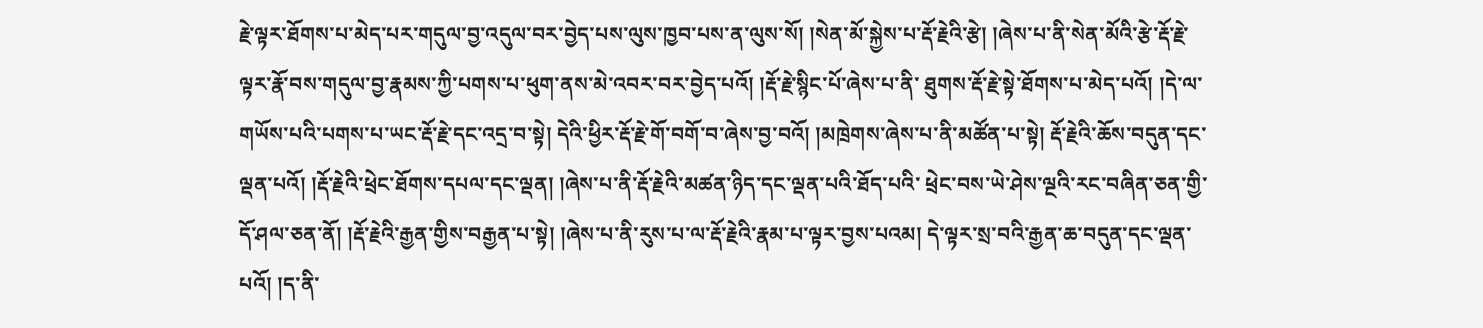རྗེ་ལྟར་ཐོགས་པ་མེད་པར་གདུལ་བྱ་འདུལ་བར་བྱེད་པས་ལུས་ཁྱབ་པས་ན་ལུས་སོ། །སེན་མོ་སྐྱེས་པ་རྡོ་རྗེའི་རྩེ། །ཞེས་པ་ནི་སེན་མོའི་རྩེ་རྡོ་རྗེ་ལྟར་རྣོ་བས་གདུལ་བྱ་རྣམས་ཀྱི་པགས་པ་ཕུག་ནས་མེ་འབར་བར་བྱེད་པའོ། །རྡོ་རྗེ་སྙིང་པོ་ཞེས་པ་ནི་ ཐུགས་རྡོ་རྗེ་སྟེ་ཐོགས་པ་མེད་པའོ། །དེ་ལ་གཡོས་པའི་པགས་པ་ཡང་རྡོ་རྗེ་དང་འདྲ་བ་སྟེ། དེའི་ཕྱིར་རྡོ་རྗེ་གོ་བགོ་བ་ཞེས་བྱ་བའོ། །མཁྲེགས་ཞེས་པ་ནི་མཚོན་པ་སྟེ། རྡོ་རྗེའི་ཆོས་བདུན་དང་ལྡན་པའོ། །རྡོ་རྗེའི་ཕྲེང་ཐོགས་དཔལ་དང་ལྡན། །ཞེས་པ་ནི་རྡོ་རྗེའི་མཚན་ཉིད་དང་ལྡན་པའི་ཐོད་པའི་ ཕྲེང་བས་ཡེ་ཤེས་ལྔའི་རང་བཞིན་ཅན་གྱི་དོ་ཤལ་ཅན་ནོ། །རྡོ་རྗེའི་རྒྱན་གྱིས་བརྒྱན་པ་སྟེ། །ཞེས་པ་ནི་རུས་པ་ལ་རྡོ་རྗེའི་རྣམ་པ་ལྟར་བྱས་པའམ། དེ་ལྟར་སྲ་བའི་རྒྱན་ཆ་བདུན་དང་ལྡན་པའོ། །ད་ནི་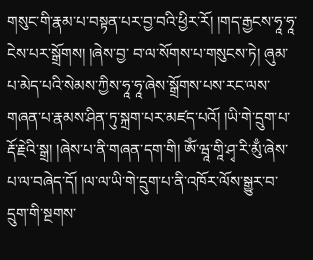གསུང་གི་རྣམ་པ་བསྟན་པར་བྱ་བའི་ཕྱིར་རོ། །གད་རྒྱངས་ཧཱ་ཧཱ་ངེས་པར་སྒྲོགས། །ཞེས་བྱ་ བ་ལ་སོགས་པ་གསུངས་ཏེ། ཞུམ་པ་མེད་པའི་སེམས་ཀྱིས་ཧཱ་ཧཱ་ཞེས་སྒྲོགས་པས་རང་ལས་གཞན་པ་རྣམས་ཤིན་ཏུ་སྐྲག་པར་མཛད་པའོ། །ཡི་གེ་དྲུག་པ་རྡོ་རྗེའི་སྒྲ། །ཞེས་པ་ནི་གཞན་དག་གི། ཨོཾ་ཝཱ་གཱི་ཤྭ་རི་མུྃ་ཞེས་པ་ལ་བཞེད་དོ། །ལ་ལ་ཡི་གེ་དྲུག་པ་ནི་འཁོར་ལོས་སྒྱུར་བ་དྲུག་གི་སྔགས་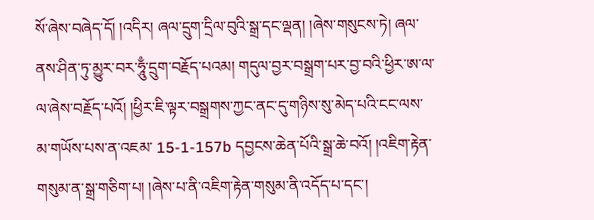སོ་ཞེས་བཞེད་དོ། །འདིར། ཞལ་དྲུག་དྲིལ་བུའི་སྒྲ་དང་ལྡན། །ཞེས་གསུངས་ཏེ། ཞལ་ནས་ཤིན་ཏུ་མྱུར་བར་ཧཱུྃ་དྲུག་བརྗོད་པའམ། གདུལ་བྱར་བསྒྲག་པར་བྱ་བའི་ཕྱིར་ཨ་ལ་ལ་ཞེས་བརྗོད་པའོ། །ཕྱིར་ཇི་ལྟར་བསྒྲགས་ཀྱང་ནང་དུ་གཉིས་སུ་མེད་པའི་ངང་ལས་མ་གཡོས་པས་ན་འཇམ་ 15-1-157b དབྱངས་ཆེན་པོའི་སྒྲ་ཆེ་བའོ། །འཇིག་རྟེན་གསུམ་ན་སྒྲ་གཅིག་པ། །ཞེས་པ་ནི་འཇིག་རྟེན་གསུམ་ནི་འདོད་པ་དང་།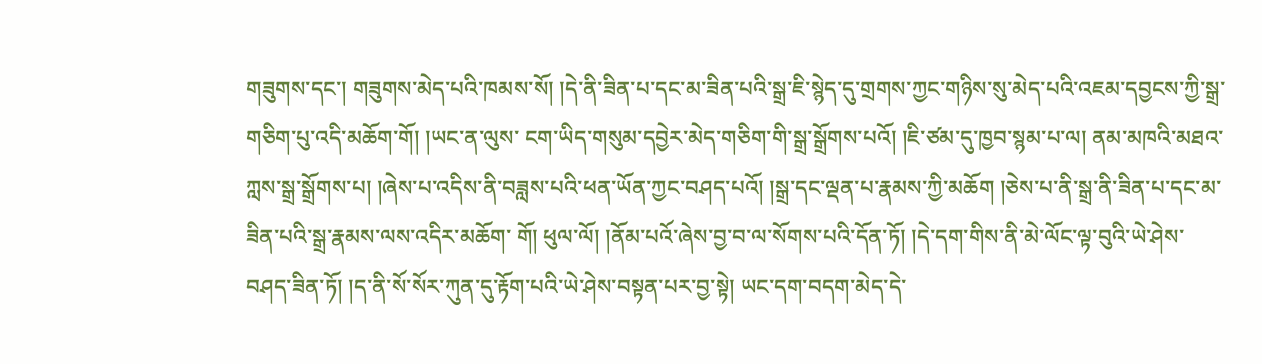གཟུགས་དང་། གཟུགས་མེད་པའི་ཁམས་སོ། །དེ་ནི་ཟིན་པ་དང་མ་ཟིན་པའི་སྒྲ་ཇི་སྙེད་དུ་གྲགས་ཀྱང་གཉིས་སུ་མེད་པའི་འཇམ་དབྱངས་ཀྱི་སྒྲ་གཅིག་པུ་འདི་མཆོག་གོ། །ཡང་ན་ལུས་ ངག་ཡིད་གསུམ་དབྱེར་མེད་གཅིག་གི་སྒྲ་སྒྲོགས་པའོ། །ཇི་ཙམ་དུ་ཁྱབ་སྙམ་པ་ལ། ནམ་མཁའི་མཐའ་ཀླས་སྒྲ་སྒྲོགས་པ། །ཞེས་པ་འདིས་ནི་བཟླས་པའི་ཕན་ཡོན་ཀྱང་བཤད་པའོ། །སྒྲ་དང་ལྡན་པ་རྣམས་ཀྱི་མཆོག །ཅེས་པ་ནི་སྒྲ་ནི་ཟིན་པ་དང་མ་ཟིན་པའི་སྒྲ་རྣམས་ལས་འདིར་མཆོག་ གོ། ཕུལ་ལོ། །ནོམ་པའོ་ཞེས་བྱ་བ་ལ་སོགས་པའི་དོན་ཏོ། །དེ་དག་གིས་ནི་མེ་ལོང་ལྟ་བུའི་ཡེ་ཤེས་བཤད་ཟིན་ཏོ། །ད་ནི་སོ་སོར་ཀུན་དུ་རྟོག་པའི་ཡེ་ཤེས་བསྟན་པར་བྱ་སྟེ། ཡང་དག་བདག་མེད་དེ་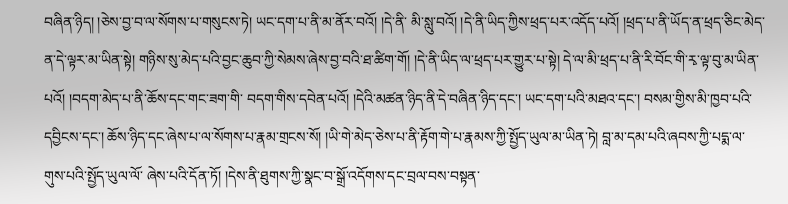བཞིན་ཉིད། །ཅེས་བྱ་བ་ལ་སོགས་པ་གསུངས་ཏེ། ཡང་དག་པ་ནི་མ་ནོར་བའོ། །དེ་ནི་ མི་སླུ་བའོ། །དེ་ནི་ཡིད་ཀྱིས་ཕྲད་པར་འདོད་པའོ། །ཕྲད་པ་ནི་ཡོད་ན་ཕྲད་ཅིང་མེད་ན་དེ་ལྟར་མ་ཡིན་སྟེ། གཉིས་སུ་མེད་པའི་བྱང་ཆུབ་ཀྱི་སེམས་ཞེས་བྱ་བའི་ཐ་ཚིག་གོ། །དེ་ནི་ཡིད་ལ་ཕྲད་པར་གྱུར་པ་སྟེ། དེ་ལ་མི་ཕྲད་པ་ནི་རི་བོང་གི་རྭ་ལྟ་བུ་མ་ཡིན་པའོ། །བདག་མེད་པ་ནི་ཆོས་དང་གང་ཟག་གི་ བདག་གིས་དབེན་པའོ། །དེའི་མཚན་ཉིད་ནི་དེ་བཞིན་ཉིད་དང་། ཡང་དག་པའི་མཐའ་དང་། བསམ་གྱིས་མི་ཁྱབ་པའི་དབྱིངས་དང་། ཆོས་ཉིད་དང་ཞེས་པ་ལ་སོགས་པ་རྣམ་གྲངས་སོ། །ཡི་གེ་མེད་ཅེས་པ་ནི་རྟོག་གེ་པ་རྣམས་ཀྱི་སྤྱོད་ཡུལ་མ་ཡིན་ཏེ། བླ་མ་དམ་པའི་ཞབས་ཀྱི་པདྨ་ལ་གུས་པའི་སྤྱོད་ཡུལ་ལོ་ ཞེས་པའི་དོན་ཏོ། །དེས་ནི་ཐུགས་ཀྱི་སྣང་བ་སྒྲོ་འདོགས་དང་བྲལ་བས་བསྟན་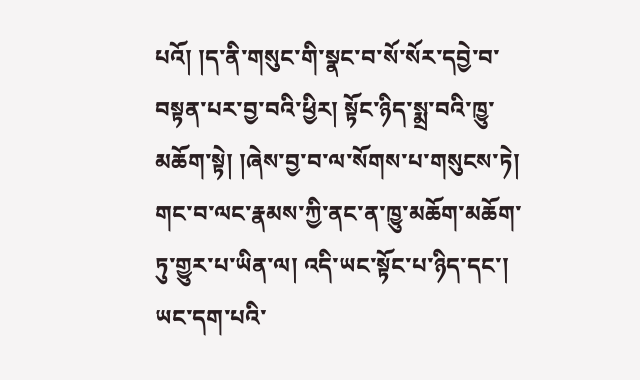པའོ། །ད་ནི་གསུང་གི་སྣང་བ་སོ་སོར་དབྱེ་བ་བསྟན་པར་བྱ་བའི་ཕྱིར། སྟོང་ཉིད་སྨྲ་བའི་ཁྱུ་མཆོག་སྟེ། །ཞེས་བྱ་བ་ལ་སོགས་པ་གསུངས་ཏེ། གང་བ་ལང་རྣམས་ཀྱི་ནང་ན་ཁྱུ་མཆོག་མཆོག་ཏུ་གྱུར་པ་ཡིན་ལ། འདི་ཡང་སྟོང་པ་ཉིད་དང་། ཡང་དག་པའི་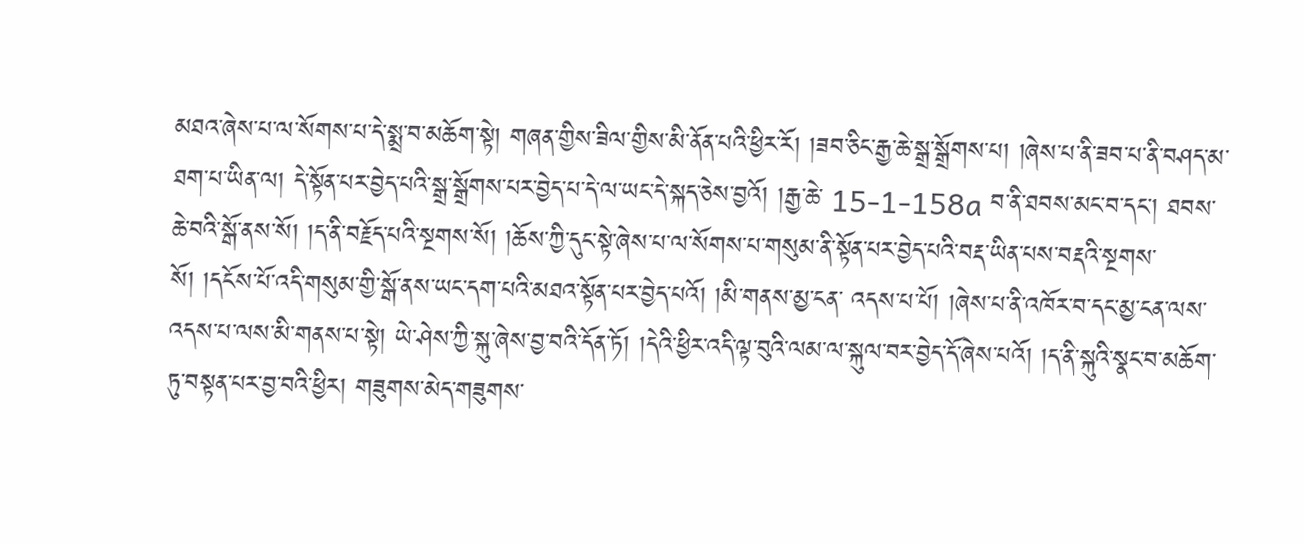མཐའ་ཞེས་པ་ལ་སོགས་པ་དེ་སྨྲ་བ་མཆོག་སྟེ། གཞན་གྱིས་ཟིལ་གྱིས་མི་ནོན་པའི་ཕྱིར་རོ། །ཟབ་ཅིང་རྒྱ་ཆེ་སྒྲ་སྒྲོགས་པ། །ཞེས་པ་ནི་ཟབ་པ་ནི་བཤད་མ་ཐག་པ་ཡིན་ལ། དེ་སྟོན་པར་བྱེད་པའི་སྒྲ་སྒྲོགས་པར་བྱེད་པ་དེ་ལ་ཡང་དེ་སྐད་ཅེས་བྱའོ། །རྒྱ་ཆེ་ 15-1-158a བ་ནི་ཐབས་མང་བ་དང་། ཐབས་ཆེ་བའི་སྒོ་ནས་སོ། །ད་ནི་བརྗོད་པའི་སྔགས་སོ། །ཆོས་ཀྱི་དུང་སྟེ་ཞེས་པ་ལ་སོགས་པ་གསུམ་ནི་སྟོན་པར་བྱེད་པའི་བརྡ་ཡིན་པས་བརྡའི་སྔགས་སོ། །དངོས་པོ་འདི་གསུམ་གྱི་སྒོ་ནས་ཡང་དག་པའི་མཐའ་སྟོན་པར་བྱེད་པའོ། །མི་གནས་མྱ་ངན་ འདས་པ་པོ། །ཞེས་པ་ནི་འཁོར་བ་དང་མྱ་ངན་ལས་འདས་པ་ལས་མི་གནས་པ་སྟེ། ཡེ་ཤེས་ཀྱི་སྐུ་ཞེས་བྱ་བའི་དོན་ཏོ། །དེའི་ཕྱིར་འདི་ལྟ་བུའི་ལམ་ལ་སྐུལ་བར་བྱེད་དོ་ཞེས་པའོ། །ད་ནི་སྐུའི་སྣང་བ་མཆོག་ཏུ་བསྟན་པར་བྱ་བའི་ཕྱིར། གཟུགས་མེད་གཟུགས་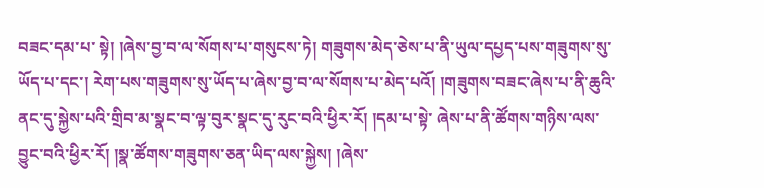བཟང་དམ་པ་ སྟེ། །ཞེས་བྱ་བ་ལ་སོགས་པ་གསུངས་ཏེ། གཟུགས་མེད་ཅེས་པ་ནི་ཡུལ་དཔྱད་པས་གཟུགས་སུ་ཡོད་པ་དང་། རེག་པས་གཟུགས་སུ་ཡོད་པ་ཞེས་བྱ་བ་ལ་སོགས་པ་མེད་པའོ། །གཟུགས་བཟང་ཞེས་པ་ནི་ཆུའི་ནང་དུ་སྐྱེས་པའི་གྲིབ་མ་སྣང་བ་ལྟ་བུར་སྣང་དུ་རུང་བའི་ཕྱིར་རོ། །དམ་པ་སྟེ་ ཞེས་པ་ནི་ཚོགས་གཉིས་ལས་བྱུང་བའི་ཕྱིར་རོ། །སྣ་ཚོགས་གཟུགས་ཅན་ཡིད་ལས་སྐྱེས། །ཞེས་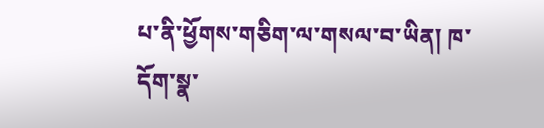པ་ནི་ཕྱོགས་གཅིག་ལ་གསལ་བ་ཡིན། ཁ་དོག་སྣ་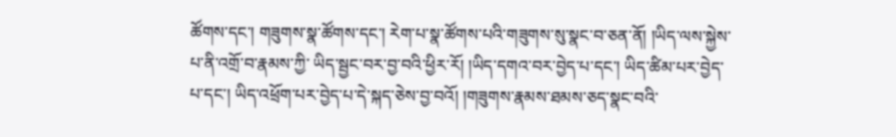ཚོགས་དང་། གཟུགས་སྣ་ཚོགས་དང་། རེག་པ་སྣ་ཚོགས་པའི་གཟུགས་སུ་སྣང་བ་ཅན་ནོ། །ཡིད་ལས་སྐྱེས་པ་ནི་འགྲོ་བ་རྣམས་ཀྱི་ ཡིད་སྦྱང་བར་བྱ་བའི་ཕྱིར་རོ། །ཡིད་དགའ་བར་བྱེད་པ་དང་། ཡིད་ཚིམ་པར་བྱེད་པ་དང་། ཡིད་འཕྲོག་པར་བྱེད་པ་དེ་སྐད་ཅེས་བྱ་བའོ། །གཟུགས་རྣམས་ཐམས་ཅད་སྣང་བའི་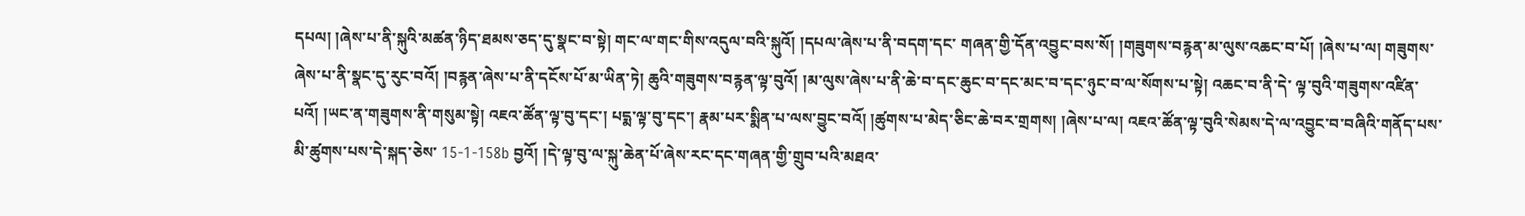དཔལ། །ཞེས་པ་ནི་སྐུའི་མཚན་ཉིད་ཐམས་ཅད་དུ་སྣང་བ་སྟེ། གང་ལ་གང་གིས་འདུལ་བའི་སྐུའོ། །དཔལ་ཞེས་པ་ནི་བདག་དང་ གཞན་གྱི་དོན་འབྱུང་བས་སོ། །གཟུགས་བརྙན་མ་ལུས་འཆང་བ་པོ། །ཞེས་པ་ལ། གཟུགས་ཞེས་པ་ནི་སྣང་དུ་རུང་བའོ། །བརྙན་ཞེས་པ་ནི་དངོས་པོ་མ་ཡིན་ཏེ། ཆུའི་གཟུགས་བརྙན་ལྟ་བུའོ། །མ་ལུས་ཞེས་པ་ནི་ཆེ་བ་དང་ཆུང་བ་དང་མང་བ་དང་ཉུང་བ་ལ་སོགས་པ་སྟེ། འཆང་བ་ནི་དེ་ ལྟ་བུའི་གཟུགས་འཛིན་པའོ། །ཡང་ན་གཟུགས་ནི་གསུམ་སྟེ། འཇའ་ཚོན་ལྟ་བུ་དང་། པདྨ་ལྟ་བུ་དང་། རྣམ་པར་སྨིན་པ་ལས་བྱུང་བའོ། །ཚུགས་པ་མེད་ཅིང་ཆེ་བར་གྲགས། །ཞེས་པ་ལ། འཇའ་ཚོན་ལྟ་བུའི་སེམས་དེ་ལ་འབྱུང་བ་བཞིའི་གནོད་པས་མི་ཚུགས་པས་དེ་སྐད་ཅེས་ 15-1-158b བྱའོ། །དེ་ལྟ་བུ་ལ་སྐུ་ཆེན་པོ་ཞེས་རང་དང་གཞན་གྱི་གྲུབ་པའི་མཐའ་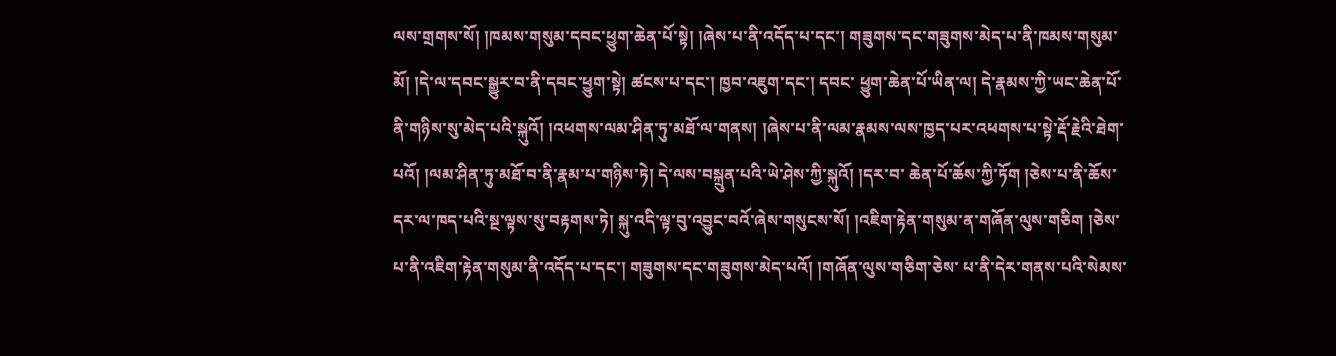ལས་གྲགས་སོ། །ཁམས་གསུམ་དབང་ཕྱུག་ཆེན་པོ་སྟེ། །ཞེས་པ་ནི་འདོད་པ་དང་། གཟུགས་དང་གཟུགས་མེད་པ་ནི་ཁམས་གསུམ་མོ། །དེ་ལ་དབང་སྒྱུར་བ་ནི་དབང་ཕྱུག་སྟེ། ཚངས་པ་དང་། ཁྱབ་འཇུག་དང་། དབང་ ཕྱུག་ཆེན་པོ་ཡིན་ལ། དེ་རྣམས་ཀྱི་ཡང་ཆེན་པོ་ནི་གཉིས་སུ་མེད་པའི་སྐུའོ། །འཕགས་ལམ་ཤིན་ཏུ་མཐོ་ལ་གནས། །ཞེས་པ་ནི་ལམ་རྣམས་ལས་ཁྱད་པར་འཕགས་པ་སྟེ་རྡོ་རྗེའི་ཐེག་པའོ། །ལམ་ཤིན་ཏུ་མཐོ་བ་ནི་རྣམ་པ་གཉིས་ཏེ། དེ་ལས་བསྐྲུན་པའི་ཡེ་ཤེས་ཀྱི་སྐུའོ། །དར་བ་ ཆེན་པོ་ཆོས་ཀྱི་ཏོག །ཅེས་པ་ནི་ཆོས་དར་ལ་ཁད་པའི་སྔ་ལྟས་སུ་བརྟགས་ཏེ། སྐུ་འདི་ལྟ་བུ་འབྱུང་བའོ་ཞེས་གསུངས་སོ། །འཇིག་རྟེན་གསུམ་ན་གཞོན་ལུས་གཅིག །ཅེས་པ་ནི་འཇིག་རྟེན་གསུམ་ནི་འདོད་པ་དང་། གཟུགས་དང་གཟུགས་མེད་པའོ། །གཞོན་ལུས་གཅིག་ཅེས་ པ་ནི་དེར་གནས་པའི་སེམས་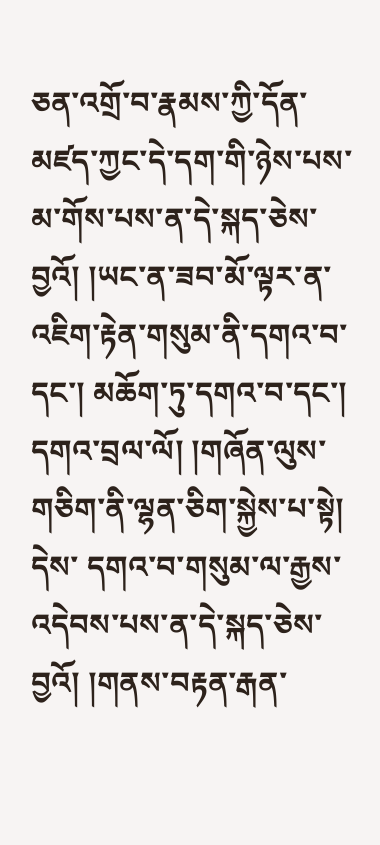ཅན་འགྲོ་བ་རྣམས་ཀྱི་དོན་མཛད་ཀྱང་དེ་དག་གི་ཉེས་པས་མ་གོས་པས་ན་དེ་སྐད་ཅེས་བྱའོ། །ཡང་ན་ཟབ་མོ་ལྟར་ན་འཇིག་རྟེན་གསུམ་ནི་དགའ་བ་དང་། མཆོག་ཏུ་དགའ་བ་དང་། དགའ་བྲལ་ལོ། །གཞོན་ལུས་གཅིག་ནི་ལྷན་ཅིག་སྐྱེས་པ་སྟེ། དེས་ དགའ་བ་གསུམ་ལ་རྒྱས་འདེབས་པས་ན་དེ་སྐད་ཅེས་བྱའོ། །གནས་བརྟན་རྒན་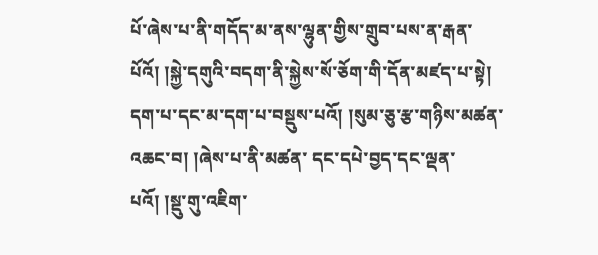པོ་ཞེས་པ་ནི་གདོད་མ་ནས་ལྷུན་གྱིས་གྲུབ་པས་ན་རྒན་པོའོ། །སྐྱེ་དགུའི་བདག་ནི་སྐྱེས་སོ་ཅོག་གི་དོན་མཛད་པ་སྟེ། དག་པ་དང་མ་དག་པ་བསྡུས་པའོ། །སུམ་ཅུ་རྩ་གཉིས་མཚན་འཆང་བ། །ཞེས་པ་ནི་མཚན་ དང་དཔེ་བྱད་དང་ལྡན་པའོ། །སྡུ་གུ་འཇིག་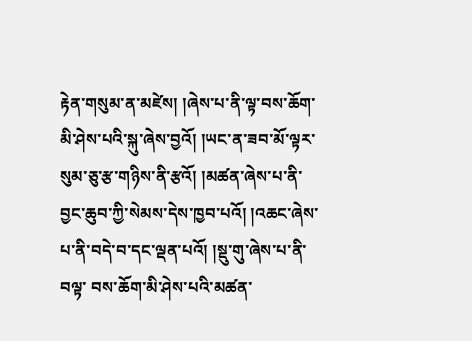རྟེན་གསུམ་ན་མཛེས། །ཞེས་པ་ནི་ལྟ་བས་ཆོག་མི་ཤེས་པའི་སྐུ་ཞེས་བྱའོ། །ཡང་ན་ཟབ་མོ་ལྟར་སུམ་ཅུ་རྩ་གཉིས་ནི་རྩའོ། །མཚན་ཞེས་པ་ནི་བྱང་ཆུབ་ཀྱི་སེམས་དེས་ཁྱབ་པའོ། །འཆང་ཞེས་པ་ནི་བདེ་བ་དང་ལྡན་པའོ། །སྡུ་གུ་ཞེས་པ་ནི་བལྟ་ བས་ཆོག་མི་ཤེས་པའི་མཚན་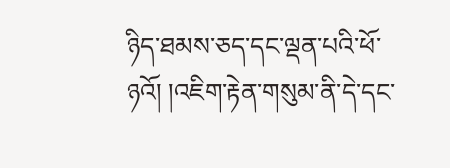ཉིད་ཐམས་ཅད་དང་ལྡན་པའི་ཕོ་ཉའོ། །འཇིག་རྟེན་གསུམ་ནི་དེ་དང་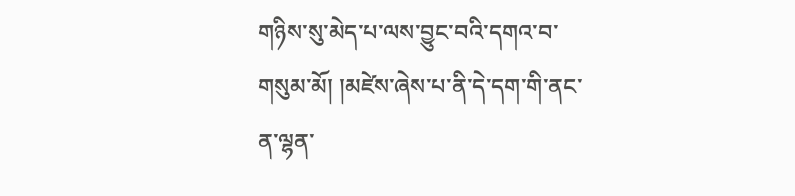གཉིས་སུ་མེད་པ་ལས་བྱུང་བའི་དགའ་བ་གསུམ་མོ། །མཛེས་ཞེས་པ་ནི་དེ་དག་གི་ནང་ན་ལྷན་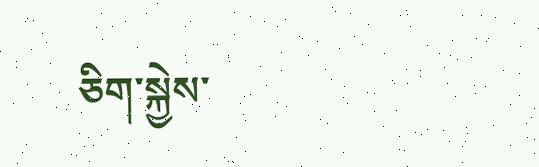ཅིག་སྐྱེས་